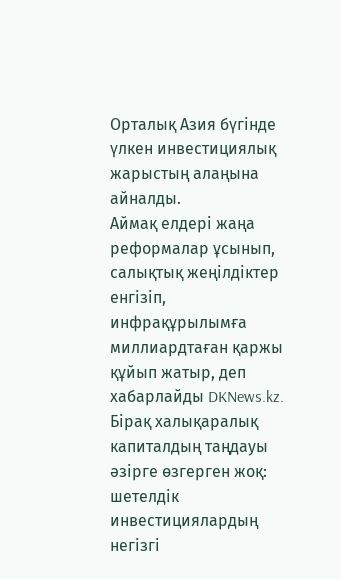Орталық Азия бүгінде үлкен инвестициялық жарыстың алаңына айналды.
Аймақ елдері жаңа реформалар ұсынып, салықтық жеңілдіктер енгізіп, инфрақұрылымға миллиардтаған қаржы құйып жатыр, деп хабарлайды DKNews.kz.
Бірақ халықаралық капиталдың таңдауы әзірге өзгерген жоқ: шетелдік инвестициялардың негізгі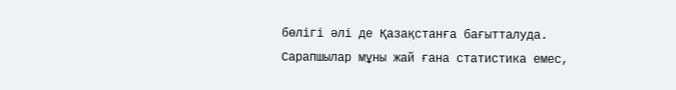бөлігі әлі де Қазақстанға бағытталуда.
Сарапшылар мұны жай ғана статистика емес,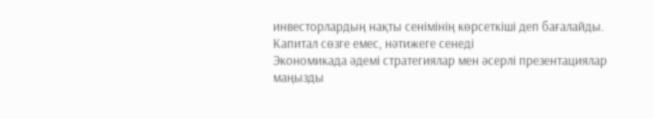инвесторлардың нақты сенімінің көрсеткіші деп бағалайды.
Капитал сөзге емес, нәтижеге сенеді
Экономикада әдемі стратегиялар мен әсерлі презентациялар маңызды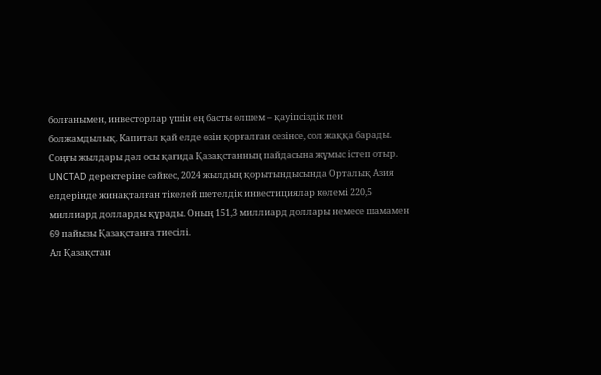болғанымен, инвесторлар үшін ең басты өлшем – қауіпсіздік пен болжамдылық. Капитал қай елде өзін қорғалған сезінсе, сол жаққа барады.
Соңғы жылдары дәл осы қағида Қазақстанның пайдасына жұмыс істеп отыр.
UNCTAD деректеріне сәйкес, 2024 жылдың қорытындысында Орталық Азия елдерінде жинақталған тікелей шетелдік инвестициялар көлемі 220,5 миллиард долларды құрады. Оның 151,3 миллиард доллары немесе шамамен 69 пайызы Қазақстанға тиесілі.
Ал Қазақстан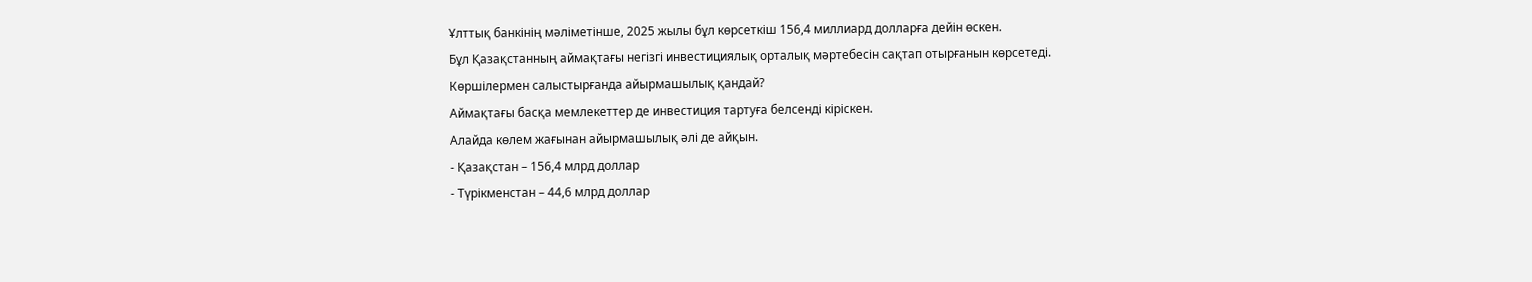Ұлттық банкінің мәліметінше, 2025 жылы бұл көрсеткіш 156,4 миллиард долларға дейін өскен.
Бұл Қазақстанның аймақтағы негізгі инвестициялық орталық мәртебесін сақтап отырғанын көрсетеді.
Көршілермен салыстырғанда айырмашылық қандай?
Аймақтағы басқа мемлекеттер де инвестиция тартуға белсенді кіріскен.
Алайда көлем жағынан айырмашылық әлі де айқын.
- Қазақстан – 156,4 млрд доллар
- Түрікменстан – 44,6 млрд доллар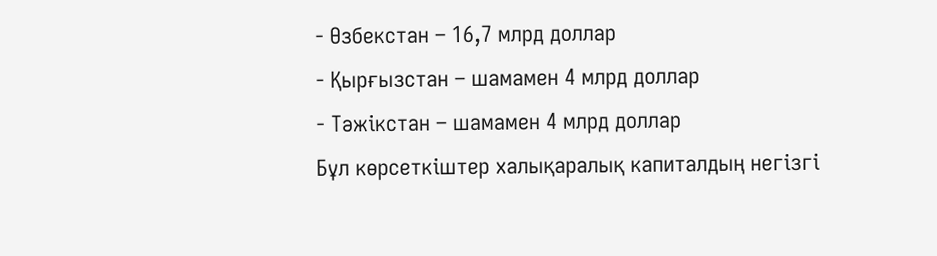- Өзбекстан – 16,7 млрд доллар
- Қырғызстан – шамамен 4 млрд доллар
- Тәжікстан – шамамен 4 млрд доллар
Бұл көрсеткіштер халықаралық капиталдың негізгі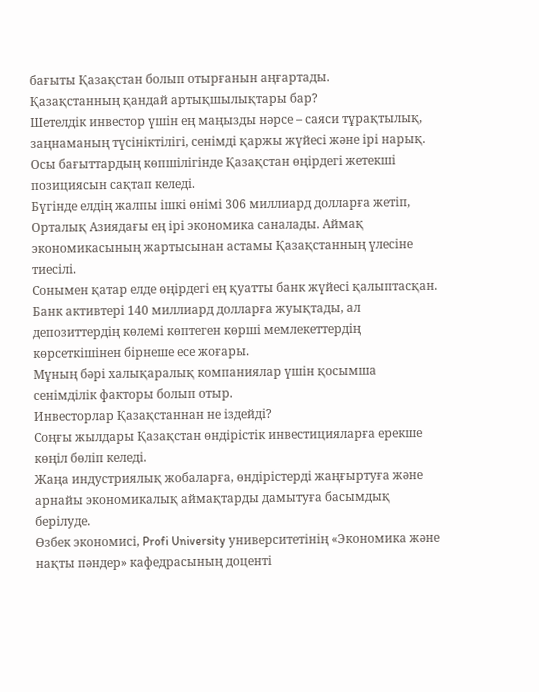бағыты Қазақстан болып отырғанын аңғартады.
Қазақстанның қандай артықшылықтары бар?
Шетелдік инвестор үшін ең маңызды нәрсе – саяси тұрақтылық, заңнаманың түсініктілігі, сенімді қаржы жүйесі және ірі нарық.
Осы бағыттардың көпшілігінде Қазақстан өңірдегі жетекші позициясын сақтап келеді.
Бүгінде елдің жалпы ішкі өнімі 306 миллиард долларға жетіп, Орталық Азиядағы ең ірі экономика саналады. Аймақ экономикасының жартысынан астамы Қазақстанның үлесіне тиесілі.
Сонымен қатар елде өңірдегі ең қуатты банк жүйесі қалыптасқан.
Банк активтері 140 миллиард долларға жуықтады, ал депозиттердің көлемі көптеген көрші мемлекеттердің көрсеткішінен бірнеше есе жоғары.
Мұның бәрі халықаралық компаниялар үшін қосымша сенімділік факторы болып отыр.
Инвесторлар Қазақстаннан не іздейді?
Соңғы жылдары Қазақстан өндірістік инвестицияларға ерекше көңіл бөліп келеді.
Жаңа индустриялық жобаларға, өндірістерді жаңғыртуға және арнайы экономикалық аймақтарды дамытуға басымдық берілуде.
Өзбек экономисі, Profi University университетінің «Экономика және нақты пәндер» кафедрасының доценті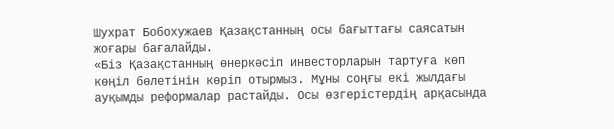Шухрат Бобохужаев Қазақстанның осы бағыттағы саясатын жоғары бағалайды.
«Біз Қазақстанның өнеркәсіп инвесторларын тартуға көп көңіл бөлетінін көріп отырмыз. Мұны соңғы екі жылдағы ауқымды реформалар растайды. Осы өзгерістердің арқасында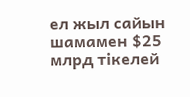ел жыл сайын шамамен $25 млрд тікелей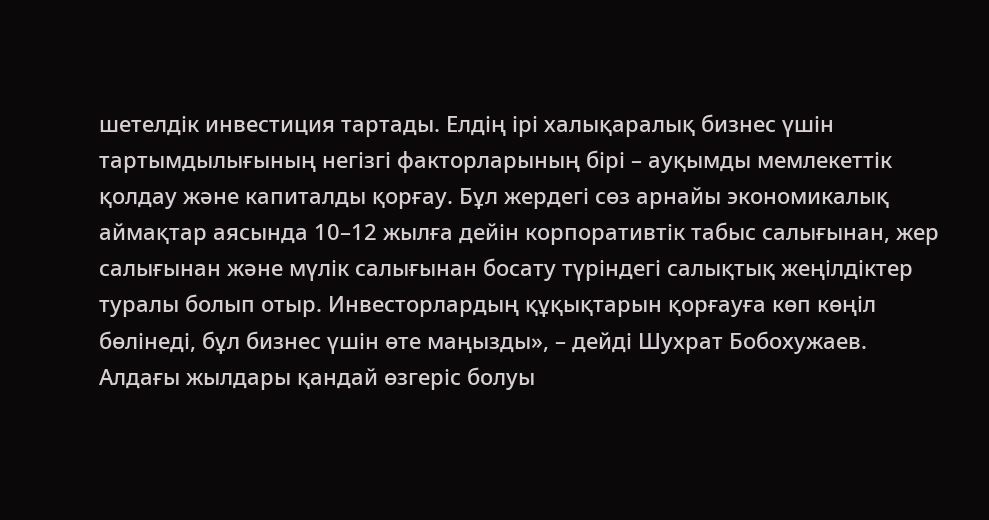шетелдік инвестиция тартады. Елдің ірі халықаралық бизнес үшін тартымдылығының негізгі факторларының бірі – ауқымды мемлекеттік қолдау және капиталды қорғау. Бұл жердегі сөз арнайы экономикалық аймақтар аясында 10–12 жылға дейін корпоративтік табыс салығынан, жер салығынан және мүлік салығынан босату түріндегі салықтық жеңілдіктер туралы болып отыр. Инвесторлардың құқықтарын қорғауға көп көңіл бөлінеді, бұл бизнес үшін өте маңызды», – дейді Шухрат Бобохужаев.
Алдағы жылдары қандай өзгеріс болуы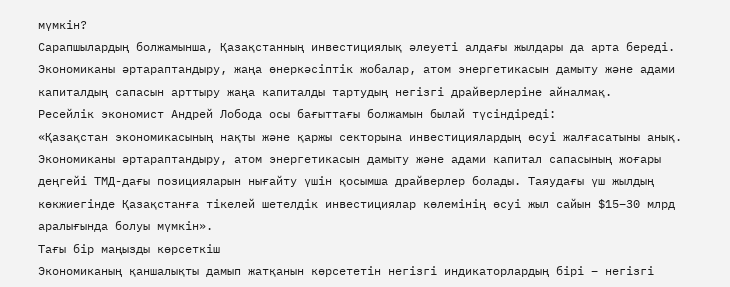мүмкін?
Сарапшылардың болжамынша, Қазақстанның инвестициялық әлеуеті алдағы жылдары да арта береді.
Экономиканы әртараптандыру, жаңа өнеркәсіптік жобалар, атом энергетикасын дамыту және адами капиталдың сапасын арттыру жаңа капиталды тартудың негізгі драйверлеріне айналмақ.
Ресейлік экономист Андрей Лобода осы бағыттағы болжамын былай түсіндіреді:
«Қазақстан экономикасының нақты және қаржы секторына инвестициялардың өсуі жалғасатыны анық. Экономиканы әртараптандыру, атом энергетикасын дамыту және адами капитал сапасының жоғары деңгейі ТМД-дағы позицияларын нығайту үшін қосымша драйверлер болады. Таяудағы үш жылдың көкжиегінде Қазақстанға тікелей шетелдік инвестициялар көлемінің өсуі жыл сайын $15–30 млрд аралығында болуы мүмкін».
Тағы бір маңызды көрсеткіш
Экономиканың қаншалықты дамып жатқанын көрсететін негізгі индикаторлардың бірі – негізгі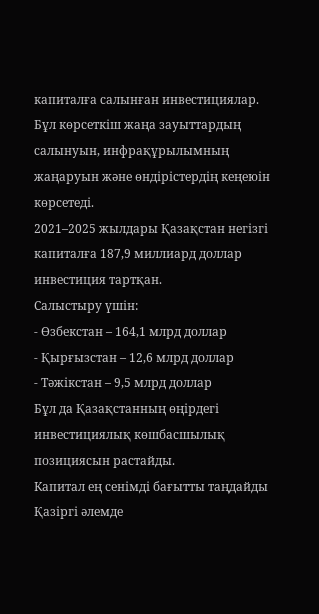капиталға салынған инвестициялар.
Бұл көрсеткіш жаңа зауыттардың салынуын, инфрақұрылымның жаңаруын және өндірістердің кеңеюін көрсетеді.
2021–2025 жылдары Қазақстан негізгі капиталға 187,9 миллиард доллар инвестиция тартқан.
Салыстыру үшін:
- Өзбекстан – 164,1 млрд доллар
- Қырғызстан – 12,6 млрд доллар
- Тәжікстан – 9,5 млрд доллар
Бұл да Қазақстанның өңірдегі инвестициялық көшбасшылық позициясын растайды.
Капитал ең сенімді бағытты таңдайды
Қазіргі әлемде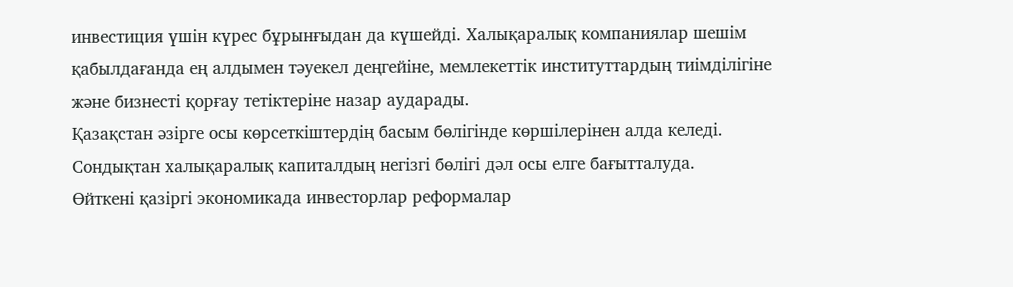инвестиция үшін күрес бұрынғыдан да күшейді. Халықаралық компаниялар шешім қабылдағанда ең алдымен тәуекел деңгейіне, мемлекеттік институттардың тиімділігіне және бизнесті қорғау тетіктеріне назар аударады.
Қазақстан әзірге осы көрсеткіштердің басым бөлігінде көршілерінен алда келеді.
Сондықтан халықаралық капиталдың негізгі бөлігі дәл осы елге бағытталуда.
Өйткені қазіргі экономикада инвесторлар реформалар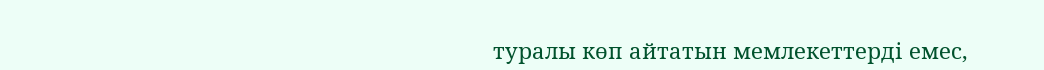туралы көп айтатын мемлекеттерді емес,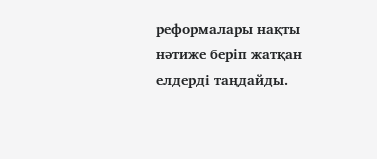реформалары нақты нәтиже беріп жатқан елдерді таңдайды.